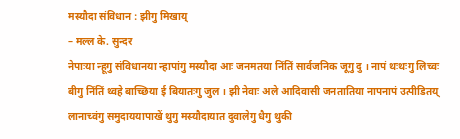मस्यौदा संविधान : झीगु मिखाय्
– मल्ल के. सुन्दर
नेपाःया न्हूगु संविधानया न्हापांगु मस्यौदा आः जनमतया निंतिं सार्वजनिक जूगु दु । नापं थःथःगु लिच्वः बीगु निंतिं थ्वहे बाच्छिया ई बियातःगु जुल । झी नेवाः अले आदिवासी जनतातिया नापनापं उत्पीडितय् लानाच्वंगु समुदाययापाखें थुगु मस्यौदायात दुवालेगु धैगु थुकी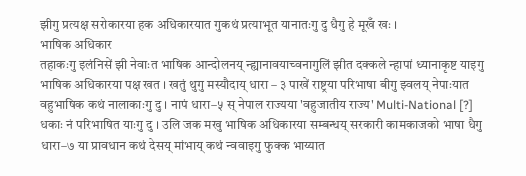झीगु प्रत्यक्ष सरोकारया हक अधिकारयात गुकथं प्रत्याभूत यानातःगु दु धैगु हे मूखँ खः ।
भाषिक अधिकार
तहाकःगु इलंनिसें झी नेवाःत भाषिक आन्दोलनय् न्ह्यानावयाच्वनागुलिं झीत दक्कले न्हापां ध्यानाकृष्ट याइगु भाषिक अधिकारया पक्ष खत । खतुं थुगु मस्यौदाय् धारा – ३ पाखें राष्ट्रया परिभाषा बीगु झ्वलय् नेपाःयात वहुभाषिक कथं नालाकाःगु दु । नापं धारा–५ स् नेपाल राज्यया 'वहुजातीय राज्य' Multi-National [?] धकाः नं परिभाषित याःगु दु । उलि जक मखु भाषिक अधिकारया सम्बन्धय् सरकारी कामकाजको भाषा धैगु धारा–७ या प्रावधान कथं देसय् मांभाय् कथं न्ववाइगु फुक्क भाय्यात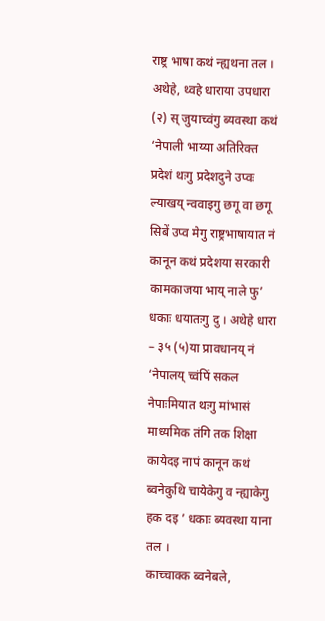राष्ट्र भाषा कथं न्ह्यथना तल ।
अथेहे, थ्वहे धाराया उपधारा (२) स् जुयाच्वंगु ब्यवस्था कथं ‘नेपाली भाय्या अतिरिक्त प्रदेशं थःगु प्रदेशदुने उप्वः ल्याखय् न्ववाइगु छगू वा छगू सिबें उप्व मेगु राष्ट्रभाषायात नं कानून कथं प्रदेशया सरकारी कामकाजया भाय् नाले फु’ धकाः धयातःगु दु । अथेहे धारा – ३५ (५)या प्रावधानय् नं ‘नेपालय् च्वंपिं सकल नेपाःमियात थःगु मांभासं माध्यमिक तंगि तक शिक्षा कायेदइ नापं कानून कथं ब्वनेकुथि चायेकेगु व न्ह्याकेगु हक दइ ’ धकाः ब्यवस्था याना तल ।
काच्चाक्क ब्वनेबले,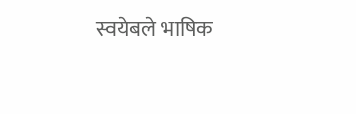स्वयेबले भाषिक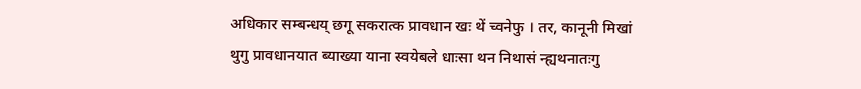अधिकार सम्बन्धय् छगू सकरात्क प्रावधान खः थें च्वनेफु । तर, कानूनी मिखां थुगु प्रावधानयात ब्याख्या याना स्वयेबले धाःसा थन निथासं न्ह्यथनातःगु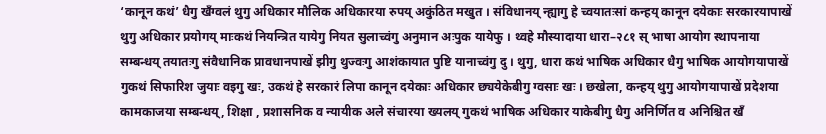‘कानून कथं’ धैगु खँग्वलं थुगु अधिकार मौलिक अधिकारया रुपय् अकुंठित मखुत । संविधानय् न्ह्यागु हे च्वयातःसां कन्हय् कानून दयेकाः सरकारयापाखें थुगु अधिकार प्रयोगय् माःकथं नियन्त्रित यायेगु नियत सुलाच्वंगु अनुमान अःपुक यायेफु । थ्वहे मौस्यादाया धारा–२८१ स् भाषा आयोग स्थापनाया सम्बन्धय् तयातःगु संवैधानिक प्रावधानपाखें झीगु थुज्वःगु आशंकायात पुष्टि यानाच्वंगु दु । थुगु, धारा कथं भाषिक अधिकार धैगु भाषिक आयोगयापाखें गुकथं सिफारिश जुयाः वइगु खः, उकथं हे सरकारं लिपा कानून दयेकाः अधिकार छ्ययेकेबीगु ग्वसाः खः । छखेला, कन्हय् थुगु आयोगयापाखें प्रदेशया कामकाजया सम्बन्धय्, शिक्षा , प्रशासनिक व न्यायीक अले संचारया ख्यलय् गुकथं भाषिक अधिकार याकेबीगु धैगु अनिर्णित व अनिश्चित खँ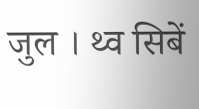जुल । थ्व सिबें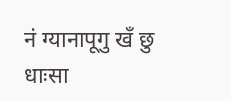नं ग्यानापूगु खँ छु धाःसा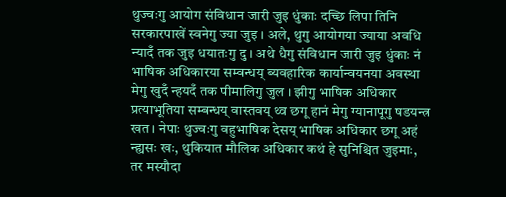थुज्वःगु आयोग संविधान जारी जुइ धुंकाः दच्छि लिपा तिनि सरकारपाखें स्वनेगु ज्या जुइ । अले, थुगु आयोगया ज्याया अवधि न्यादँ तक जुइ धयातःगु दु । अथे धैगु संविधान जारी जुइ धुंकाः नं भाषिक अधिकारया सम्वन्धय् ब्यवहारिक कार्यान्वयनया अवस्था मेगु खुदँ न्हयदँ तक पीमालिगु जुल । झीगु भाषिक अधिकार प्रत्याभूतिया सम्बन्धय् वास्तवय् थ्व छगू हानं मेगु ग्यानापूगु षडयन्त्र खत । नेपाः थुज्वःगु वहुभाषिक देसय् भाषिक अधिकार छगू अहं न्ह्यसः खः, थुकियात मौलिक अधिकार कथं हे सुनिश्चित जुइमाः, तर मस्यौदा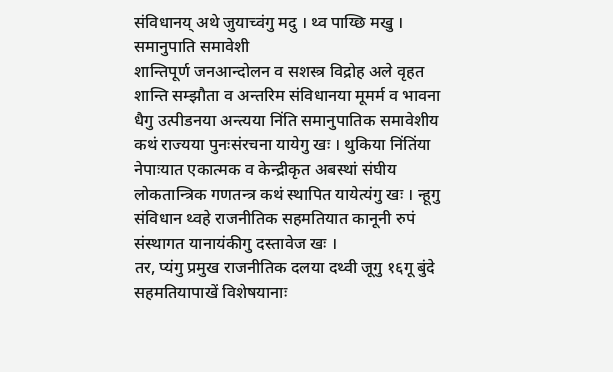संविधानय् अथे जुयाच्वंगु मदु । थ्व पाय्छि मखु ।
समानुपाति समावेशी
शान्तिपूर्ण जनआन्दोलन व सशस्त्र विद्रोह अले वृहत शान्ति सम्झौता व अन्तरिम संविधानया मूमर्म व भावना धैगु उत्पीडनया अन्त्यया निंति समानुपातिक समावेशीय कथं राज्यया पुनःसंरचना यायेगु खः । थुकिया निंतिंया नेपाःयात एकात्मक व केन्द्रीकृत अबस्थां संघीय लोकतान्त्रिक गणतन्त्र कथं स्थापित यायेत्यंगु खः । न्हूगु संविधान थ्वहे राजनीतिक सहमतियात कानूनी रुपं संस्थागत यानायंकीगु दस्तावेज खः ।
तर, प्यंगु प्रमुख राजनीतिक दलया दथ्वी जूगु १६गू बुंदे सहमतियापाखें विशेषयानाः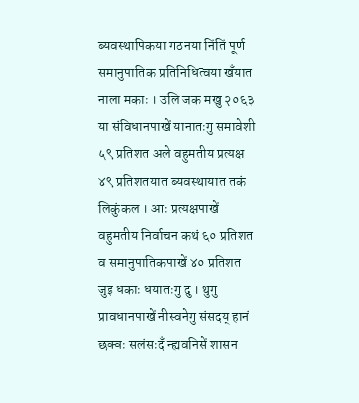ब्यवस्थापिकया गठनया निंतिं पूर्ण समानुपातिक प्रतिनिधित्वया खँयात नाला मकाः । उलि जक मखु २०६३ या संविधानपाखें यानातःगु समावेशी ५९ प्रतिशत अले वहुमतीय प्रत्यक्ष ४९ प्रतिशतयात ब्यवस्थायात तकं लिकुंकल । आः प्रत्यक्षपाखें वहुमतीय निर्वाचन कथं ६० प्रतिशत व समानुपातिकपाखें ४० प्रतिशत जुइ धकाः धयातःगु दु । थुगु प्रावधानपाखें नीस्वनेगु संसदय् हानं छक्वः सलंसःदँ न्ह्यवनिसें शासन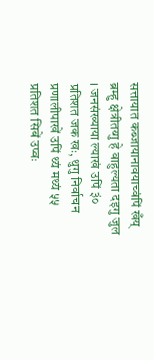सत्तायात कब्जायानावयाच्वंपिं खँय् ब्रम्हु क्षेत्रीतय्गु हे वाहुल्यता दइगु जुल । जनसंख्याया ल्याखं उपिं ३ं० प्रतिशत जक खः, थुगु निर्वाचन प्रणालीपाखें उपिं थ्यं मथ्यं ५५ प्रतिशत सिबें उप्वः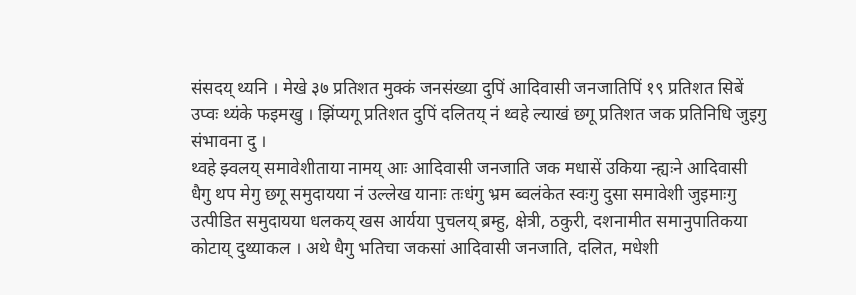संसदय् थ्यनि । मेखे ३७ प्रतिशत मुक्कं जनसंख्या दुपिं आदिवासी जनजातिपिं १९ प्रतिशत सिबें उप्वः थ्यंके फइमखु । झिंप्यगू प्रतिशत दुपिं दलितय् नं थ्वहे ल्याखं छगू प्रतिशत जक प्रतिनिधि जुइगु संभावना दु ।
थ्वहे झ्वलय् समावेशीताया नामय् आः आदिवासी जनजाति जक मधासें उकिया न्ह्यःने आदिवासी धैगु थप मेगु छगू समुदायया नं उल्लेख यानाः तःधंगु भ्रम ब्वलंकेत स्वःगु दुसा समावेशी जुइमाःगु उत्पीडित समुदायया धलकय् खस आर्यया पुचलय् ब्रम्हु, क्षेत्री, ठकुरी, दशनामीत समानुपातिकया कोटाय् दुथ्याकल । अथे धैगु भतिचा जकसां आदिवासी जनजाति, दलित, मधेशी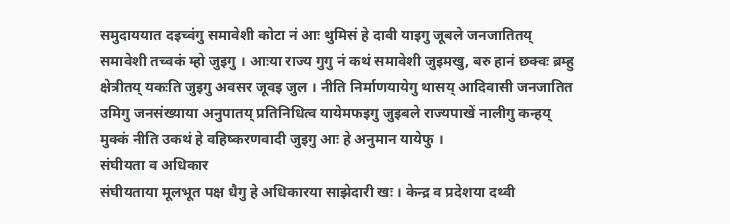समुदाययात दइच्वंगु समावेशी कोटा नं आः थुमिसं हे दावी याइगु जूबले जनजातितय् समावेशी तच्वकं म्हो जुइगु । आःया राज्य गुगु नं कथं समावेशी जुइमखु, बरु हानं छक्वः ब्रम्हु क्षेत्रीतय् यकःति जुइगु अवसर जूवइ जुल । नीति निर्माणयायेगु थासय् आदिवासी जनजातित उमिगु जनसंख्याया अनुपातय् प्रतिनिधित्व यायेमफइगु जुइबले राज्यपाखें नालीगु कन्हय् मुक्कं नीति उकथं हे वहिष्करणवादी जुइगु आः हे अनुमान यायेफु ।
संघीयता व अधिकार
संघीयताया मूलभूत पक्ष धैगु हे अधिकारया साझेदारी खः । केन्द्र व प्रदेशया दथ्वी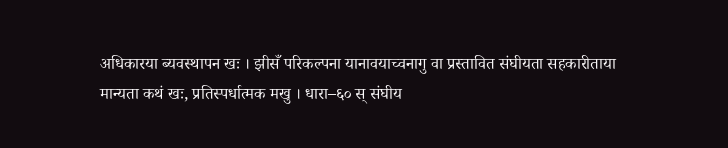अधिकारया ब्यवस्थापन खः । झीसँ परिकल्पना यानावयाच्वनागु वा प्रस्तावित संघीयता सहकारीताया मान्यता कथं खः, प्रतिस्पर्धात्मक मखु । धारा–६० स् संघीय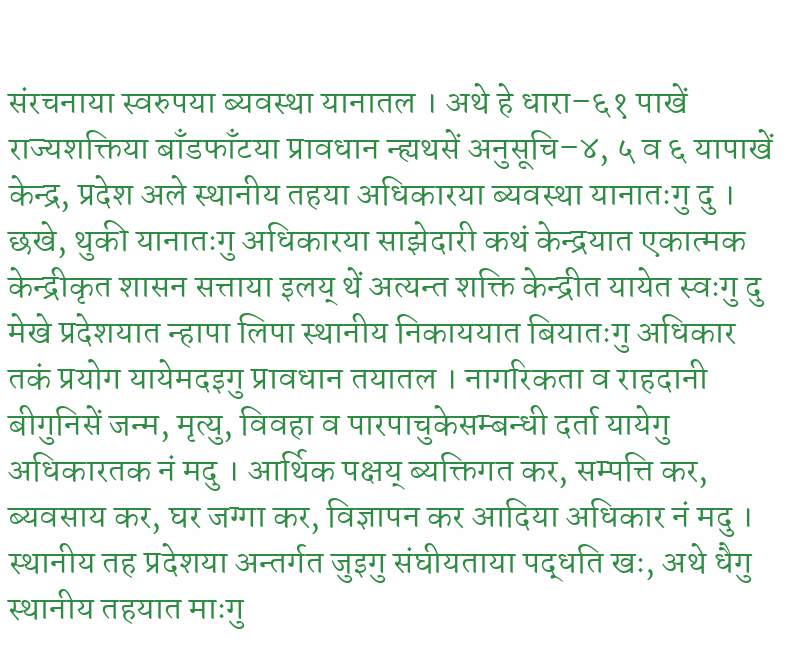संरचनाया स्वरुपया ब्यवस्था यानातल । अथे हे धारा–६१ पाखें राज्यशक्तिया बाँडफाँटया प्रावधान न्ह्यथसें अनुसूचि–४, ५ व ६ यापाखें केन्द्र, प्रदेश अले स्थानीय तहया अधिकारया ब्यवस्था यानातःगु दु ।
छखे, थुकी यानातःगु अधिकारया साझेदारी कथं केन्द्रयात एकात्मक केन्द्रीकृत शासन सत्ताया इलय् थें अत्यन्त शक्ति केन्द्रीत यायेत स्वःगु दु मेखे प्रदेशयात न्हापा लिपा स्थानीय निकाययात बियातःगु अधिकार तकं प्रयोग यायेमदइगु प्रावधान तयातल । नागरिकता व राहदानी बीगुनिसें जन्म, मृत्यु, विवहा व पारपाचुकेसम्बन्धी दर्ता यायेगु अधिकारतक नं मदु । आर्थिक पक्षय् ब्यक्तिगत कर, सम्पत्ति कर, ब्यवसाय कर, घर जग्गा कर, विज्ञापन कर आदिया अधिकार नं मदु ।
स्थानीय तह प्रदेशया अन्तर्गत जुइगु संघीयताया पद्धति खः, अथे धैगु स्थानीय तहयात माःगु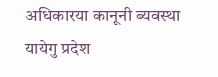अधिकारया कानूनी ब्यवस्था यायेगु प्रदेश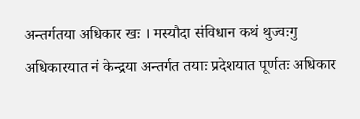अन्तर्गतया अधिकार खः । मस्यौदा संविधान कथं थुज्वःगु अधिकारयात नं केन्द्रया अन्तर्गत तयाः प्रदेशयात पूर्णतः अधिकार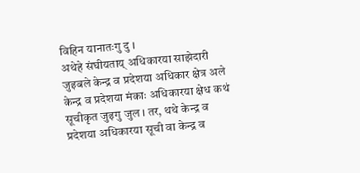विहिन यानातःगु दु ।
अथेहे संघीयताय् अधिकारया साझेदारी जुइबले केन्द्र व प्रदेशया अधिकार क्षेत्र अले केन्द्र व प्रदेशया मंकाः अधिकारया क्षेध कथं सूचीकृत जुइगु जुल । तर, थथे केन्द्र व प्रदेशया अधिकारया सूची वा केन्द्र व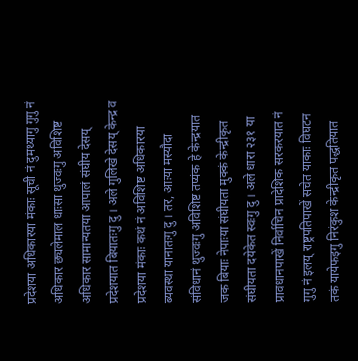प्रदेशया अधिकारया मंकाः सूची नं दुमथ्यागु गुगु नं अधिकार छ्यलेमाल धाःसा थुज्वःगु अविशिष्ट अधिकार सामान्यतया आपालं संघीय देसय् प्रदेशयात बियातःगु दु । अले गुलिखे देसय् केन्द्र व प्रदेशया मंकाः कथं नं अविशिष्ट अधिकारया ब्यवस्था यानातःगु दु । तर, आःया मस्यौदा संविधानं थुज्वःगु अविशिष्ट तप्यंक हे केन्द्रयात जक बियाः नेपाःया संघीयता मुक्कं केन्द्रीकृत संघीयता दयेकेत स्वःगु दु । अले धारा २३१ या प्रावधानपाखें निर्वाचिन प्रादेशिक सरकरयात नं गुगु नं इलय् राष्ट्रपतिपाखें सचेत याकाः विघटन तकं यायेफइगु निरंकुश केन्द्रीकृत पद्धतियात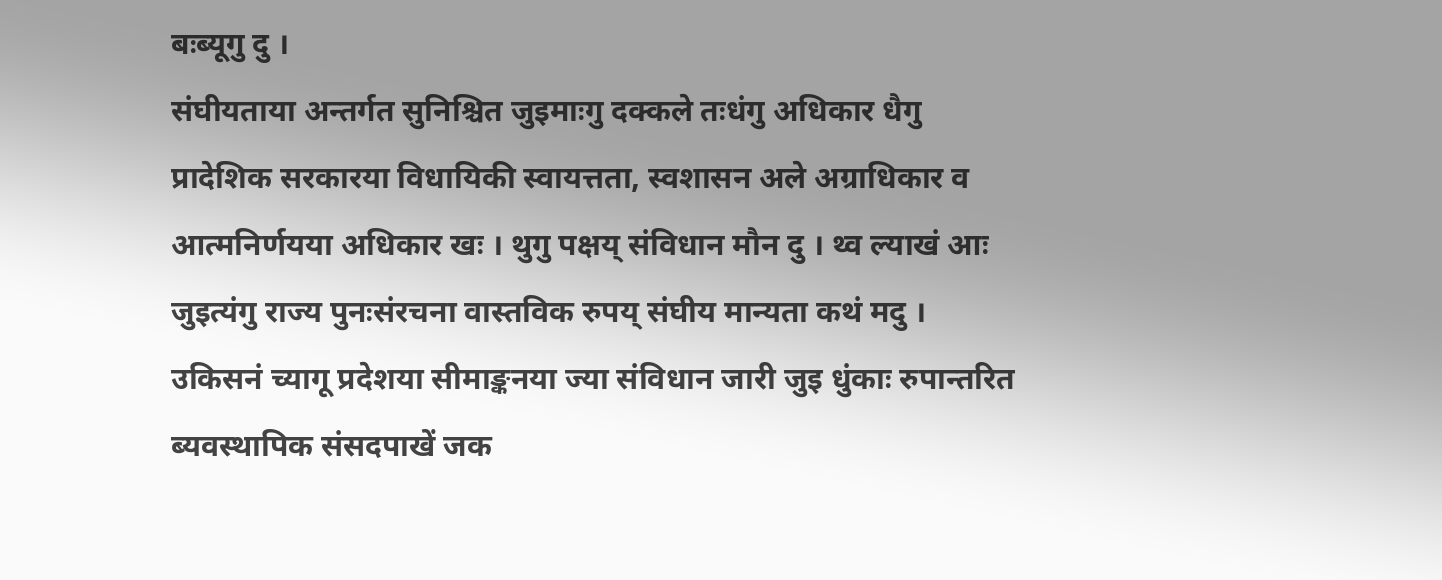बःब्यूगु दु ।
संघीयताया अन्तर्गत सुनिश्चित जुइमाःगु दक्कले तःधंगु अधिकार धैगु प्रादेशिक सरकारया विधायिकी स्वायत्तता, स्वशासन अले अग्राधिकार व आत्मनिर्णयया अधिकार खः । थुगु पक्षय् संविधान मौन दु । थ्व ल्याखं आः जुइत्यंगु राज्य पुनःसंरचना वास्तविक रुपय् संघीय मान्यता कथं मदु ।
उकिसनं च्यागू प्रदेशया सीमाङ्कनया ज्या संविधान जारी जुइ धुंकाः रुपान्तरित ब्यवस्थापिक संसदपाखें जक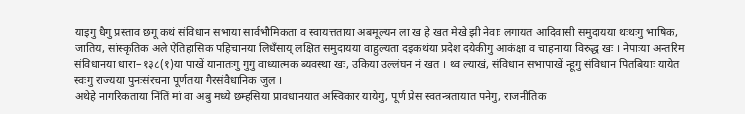याइगु धैगु प्रस्ताव छगू कथं संविधान सभाया सार्वभौमिकता व स्वायत्तताया अबमूल्यन ला ख हे खत मेखे झी नेवाः लगायत आदिवासी समुदायया थःथःगु भाषिक, जातिय, सांस्कृतिक अले ऐतिहासिक पहिचानया लिधँसाय् लक्षित समुदायया वाहुल्यता दइकथंया प्रदेश दयेकीगु आकंक्षा व चाहनाया विरुद्ध खः । नेपाःया अन्तरिम संविधानया धारा–१३८(१)या पाखें यानातःगु गुगु वाध्यात्मक ब्यवस्था खः, उकिया उल्लंघन नं खत । थ्व ल्याखं, संविधान सभापाखें न्हूगु संविधान पितबियाः यायेत स्वःगु राज्यया पुनःसंरचना पूर्णतया गैरसंवैधानिक जुल ।
अथेहे नागरिकताया निंतिं मां वा अबु मध्ये छम्हसिया प्रावधानयात अस्विकार यायेगु, पूर्ण प्रेस स्वतन्त्रतायात पनेगु, राजनीतिक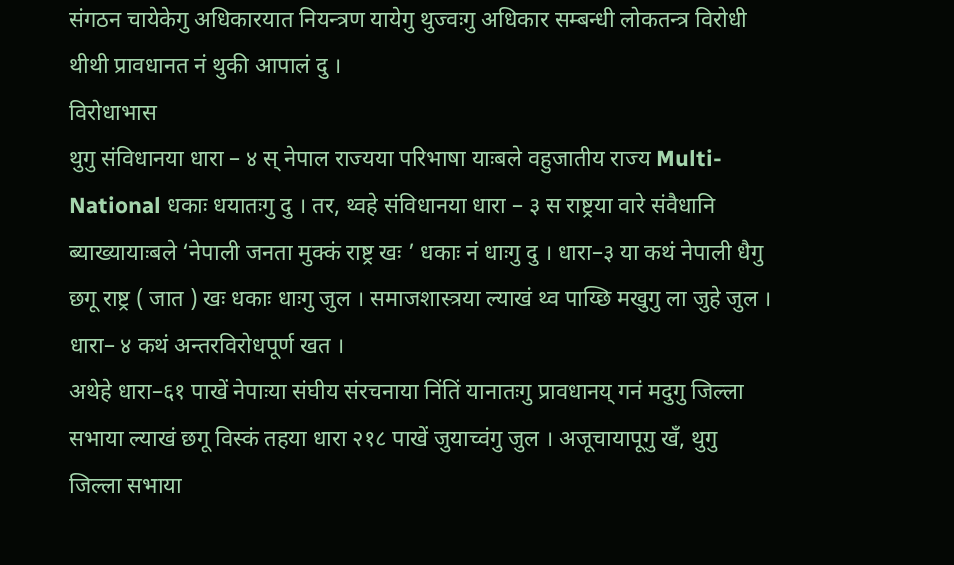संगठन चायेकेगु अधिकारयात नियन्त्रण यायेगु थुज्वःगु अधिकार सम्बन्धी लोकतन्त्र विरोधी थीथी प्रावधानत नं थुकी आपालं दु ।
विरोधाभास
थुगु संविधानया धारा – ४ स् नेपाल राज्यया परिभाषा याःबले वहुजातीय राज्य Multi-National धकाः धयातःगु दु । तर, थ्वहे संविधानया धारा – ३ स राष्ट्रया वारे संवैधानि ब्याख्यायाःबले ‘नेपाली जनता मुक्कं राष्ट्र खः ’ धकाः नं धाःगु दु । धारा–३ या कथं नेपाली धैगु छगू राष्ट्र ( जात ) खः धकाः धाःगु जुल । समाजशास्त्रया ल्याखं थ्व पाय्छि मखुगु ला जुहे जुल । धारा– ४ कथं अन्तरविरोधपूर्ण खत ।
अथेहे धारा–६१ पाखें नेपाःया संघीय संरचनाया निंतिं यानातःगु प्रावधानय् गनं मदुगु जिल्ला सभाया ल्याखं छगू विस्कं तहया धारा २१८ पाखें जुयाच्वंगु जुल । अजूचायापूगु खँ, थुगु जिल्ला सभाया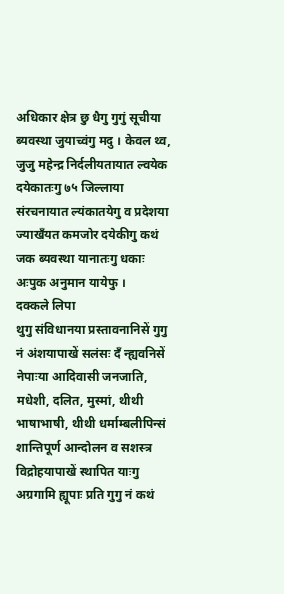अधिकार क्षेत्र छु धैगु गुगुं सूचीया ब्यवस्था जुयाच्वंगु मदु । केवल थ्व, जुजु महेन्द्र निर्दलीयतायात ल्वयेक दयेकातःगु ७५ जिल्लाया संरचनायात ल्यंकातयेगु व प्रदेशया ज्याखँयत कमजोर दयेकीगु कथं जक ब्यवस्था यानातःगु धकाः अःपुक अनुमान यायेफु ।
दक्कले लिपा
थुगु संविधानया प्रस्तावनानिसें गुगु नं अंशयापाखें सलंसः दँ न्ह्यवनिसें नेपाःया आदिवासी जनजाति, मधेशी, दलित, मुस्मां, थीथी भाषाभाषी, थीथी धर्माम्बलीपिन्सं शान्तिपूर्ण आन्दोलन व सशस्त्र विद्रोहयापाखें स्थापित याःगु अग्रगामि ह्यूपाः प्रति गुगु नं कथं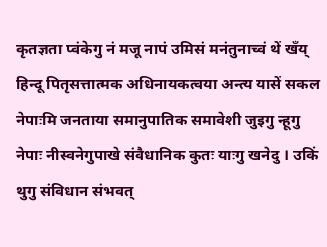कृतज्ञता प्वंकेगु नं मजू नापं उमिसं मनंतुनाच्वं थें खँय् हिन्दू पितृसत्तात्मक अधिनायकत्वया अन्त्य यासें सकल नेपाःमि जनताया समानुपातिक समावेशी जुइगु न्हूगु नेपाः नीस्वनेगुपाखे संवैधानिक कुतः याःगु खनेदु । उकिं थुगु संविधान संभवत्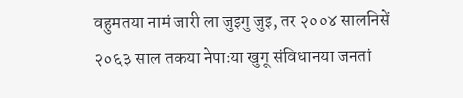वहुमतया नामं जारी ला जुइगु जुइ, तर २००४ सालनिसें २०६३ साल तकया नेपाःया खुगू संविधानया जनतां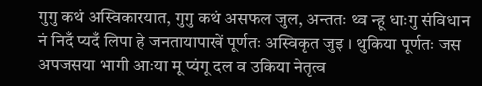गुगु कथं अस्विकारयात, गुगु कथं असफल जुल, अन्ततः थ्व न्हू धाःगु संविधान नं निदँ प्यदँ लिपा हे जनतायापाखें पूर्णतः अस्विकृत जुइ । थुकिया पूर्णतः जस अपजसया भागी आःया मू प्यंगू दल व उकिया नेतृत्व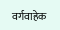वर्गवाहेक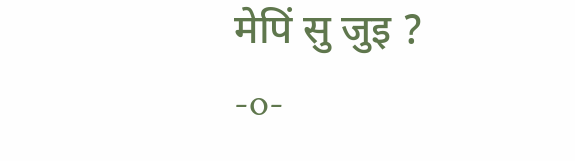मेपिं सु जुइ ?
-o-